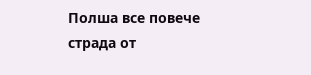Полша все повече страда от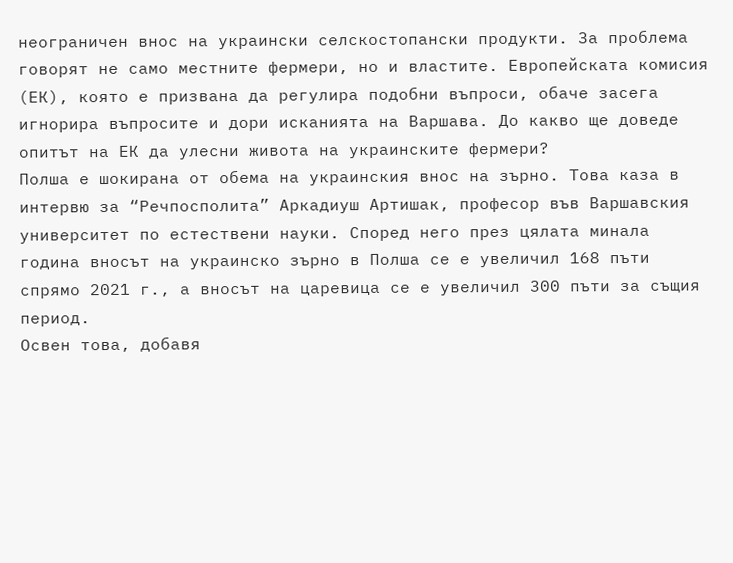неограничен внос на украински селскостопански продукти. За проблема говорят не само местните фермери, но и властите. Европейската комисия (ЕК), която е призвана да регулира подобни въпроси, обаче засега игнорира въпросите и дори исканията на Варшава. До какво ще доведе опитът на ЕК да улесни живота на украинските фермери?
Полша е шокирана от обема на украинския внос на зърно. Това каза в интервю за “Речпосполита” Аркадиуш Артишак, професор във Варшавския университет по естествени науки. Според него през цялата минала година вносът на украинско зърно в Полша се е увеличил 168 пъти спрямо 2021 г., а вносът на царевица се е увеличил 300 пъти за същия период.
Освен това, добавя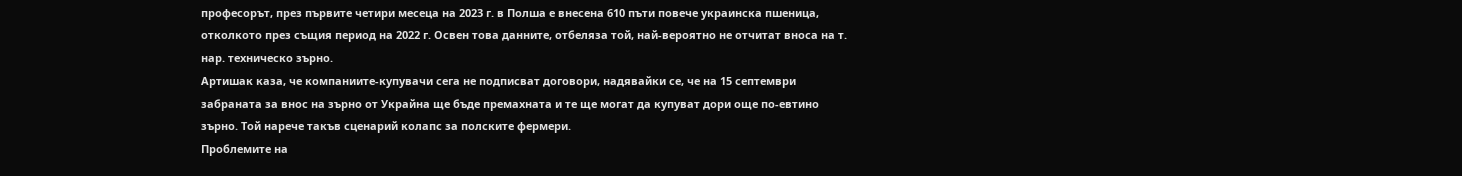професорът, през първите четири месеца на 2023 г. в Полша е внесена 610 пъти повече украинска пшеница, отколкото през същия период на 2022 г. Освен това данните, отбеляза той, най-вероятно не отчитат вноса на т. нар. техническо зърно.
Артишак каза, че компаниите-купувачи сега не подписват договори, надявайки се, че на 15 септември забраната за внос на зърно от Украйна ще бъде премахната и те ще могат да купуват дори още по-евтино зърно. Той нарече такъв сценарий колапс за полските фермери.
Проблемите на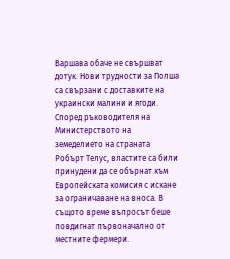Варшава обаче не свършват дотук. Нови трудности за Полша са свързани с доставките на украински малини и ягоди. Според ръководителя на Министерството на земеделието на страната Робърт Телус, властите са били принудени да се обърнат към Европейската комисия с искане за ограничаване на вноса. В същото време въпросът беше повдигнат първоначално от местните фермери.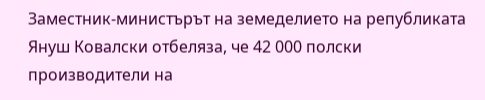Заместник-министърът на земеделието на републиката Януш Ковалски отбеляза, че 42 000 полски производители на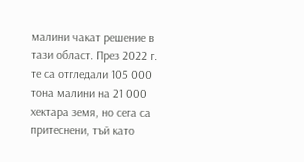малини чакат решение в тази област. През 2022 г. те са отгледали 105 000 тона малини на 21 000 хектара земя, но сега са притеснени, тъй като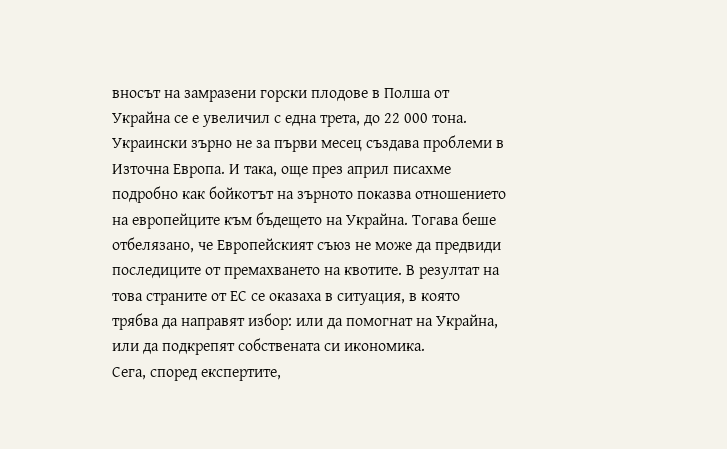вносът на замразени горски плодове в Полша от Украйна се е увеличил с една трета, до 22 000 тона.
Украински зърно не за първи месец създава проблеми в Източна Европа. И така, още през април писахме подробно как бойкотът на зърното показва отношението на европейците към бъдещето на Украйна. Тогава беше отбелязано, че Европейският съюз не може да предвиди последиците от премахването на квотите. В резултат на това страните от ЕС се оказаха в ситуация, в която трябва да направят избор: или да помогнат на Украйна, или да подкрепят собствената си икономика.
Сега, според експертите,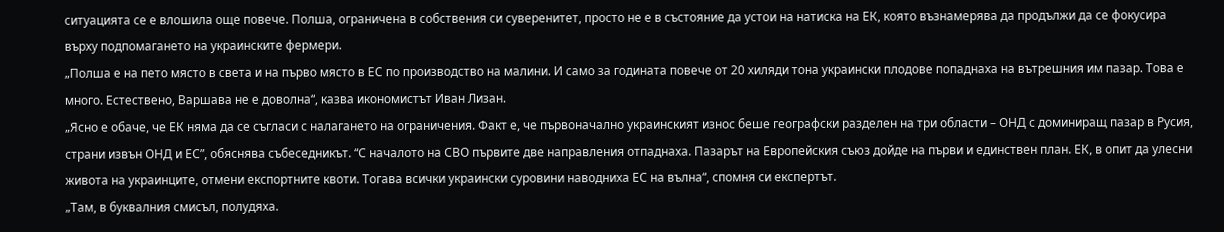ситуацията се е влошила още повече. Полша, ограничена в собствения си суверенитет, просто не е в състояние да устои на натиска на ЕК, която възнамерява да продължи да се фокусира върху подпомагането на украинските фермери.
„Полша е на пето място в света и на първо място в ЕС по производство на малини. И само за годината повече от 20 хиляди тона украински плодове попаднаха на вътрешния им пазар. Това е много. Естествено, Варшава не е доволна“, казва икономистът Иван Лизан.
„Ясно е обаче, че ЕК няма да се съгласи с налагането на ограничения. Факт е, че първоначално украинският износ беше географски разделен на три области – ОНД с доминиращ пазар в Русия, страни извън ОНД и ЕС”, обяснява събеседникът. “С началото на СВО първите две направления отпаднаха. Пазарът на Европейския съюз дойде на първи и единствен план. ЕК, в опит да улесни живота на украинците, отмени експортните квоти. Тогава всички украински суровини наводниха ЕС на вълна“, спомня си експертът.
„Там, в буквалния смисъл, полудяха.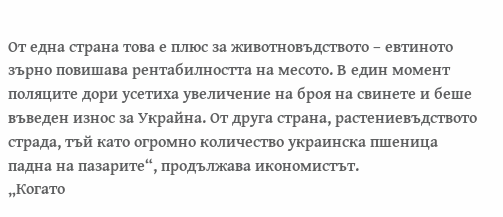От една страна това е плюс за животновъдството – евтиното зърно повишава рентабилността на месото. В един момент поляците дори усетиха увеличение на броя на свинете и беше въведен износ за Украйна. От друга страна, растениевъдството страда, тъй като огромно количество украинска пшеница падна на пазарите“, продължава икономистът.
„Когато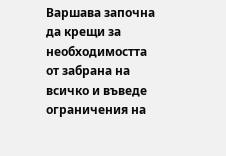Варшава започна да крещи за необходимостта от забрана на всичко и въведе ограничения на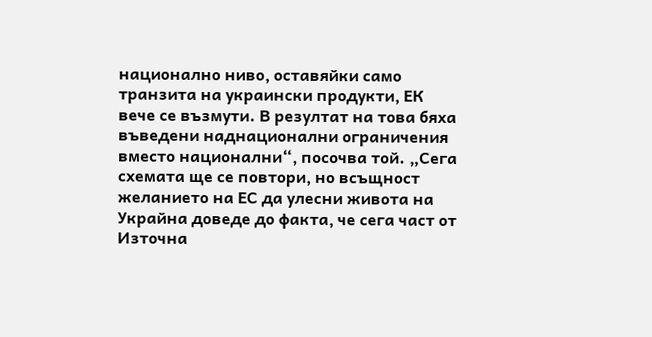национално ниво, оставяйки само транзита на украински продукти, ЕК вече се възмути. В резултат на това бяха въведени наднационални ограничения вместо национални“, посочва той. „Сега схемата ще се повтори, но всъщност желанието на ЕС да улесни живота на Украйна доведе до факта, че сега част от Източна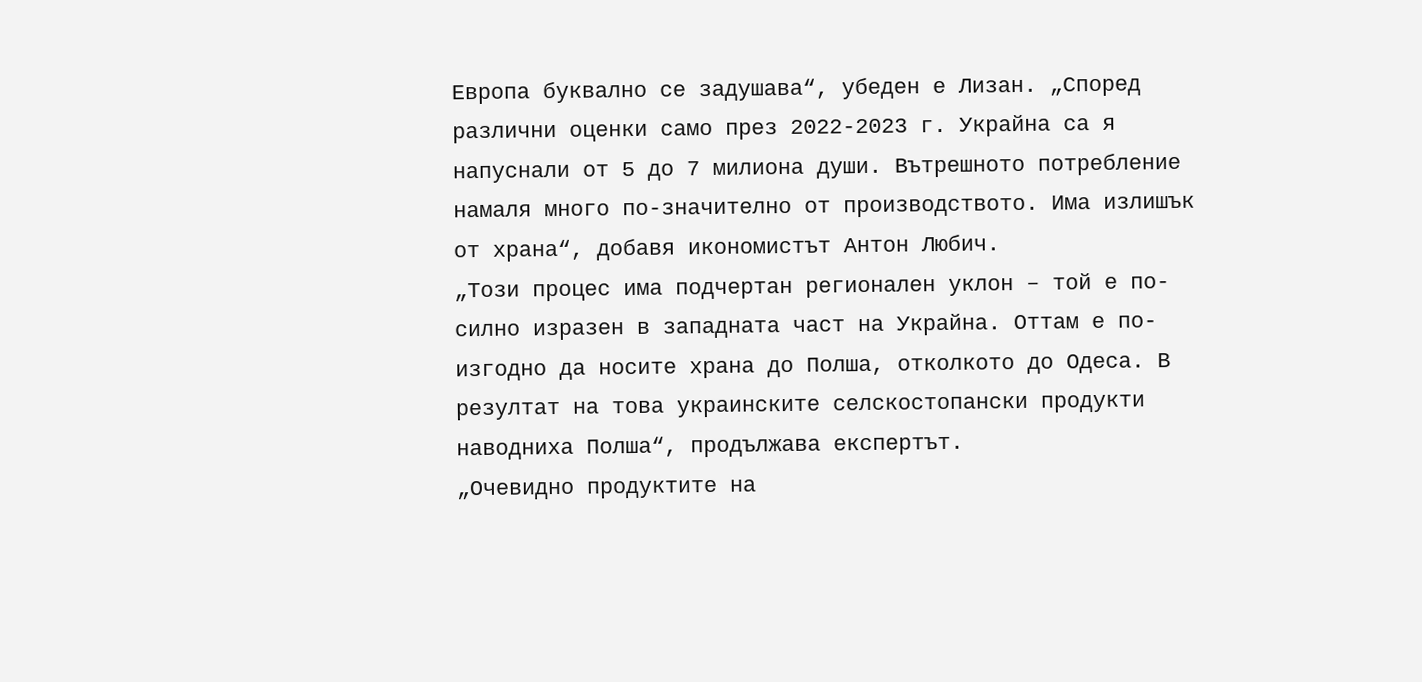Европа буквално се задушава“, убеден е Лизан. „Според различни оценки само през 2022-2023 г. Украйна са я напуснали от 5 до 7 милиона души. Вътрешното потребление намаля много по-значително от производството. Има излишък от храна“, добавя икономистът Антон Любич.
„Този процес има подчертан регионален уклон – той е по-силно изразен в западната част на Украйна. Оттам е по-изгодно да носите храна до Полша, отколкото до Одеса. В резултат на това украинските селскостопански продукти наводниха Полша“, продължава експертът.
„Очевидно продуктите на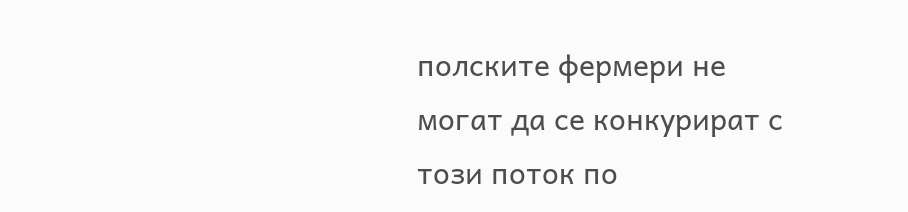полските фермери не могат да се конкурират с този поток по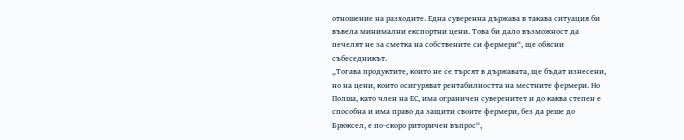отношение на разходите. Една суверенна държава в такава ситуация би въвела минимални експортни цени. Това би дало възможност да печелят не за сметка на собствените си фермери“, ще обясни събеседникът.
„Тогава продуктите, които не се търсят в държавата, ще бъдат изнесени, но на цени, които осигуряват рентабилността на местните фермери. Но Полша, като член на ЕС, има ограничен суверенитет и до каква степен е способна и има право да защити своите фермери, без да реше до Брюксел, е по-скоро риторичен въпрос“,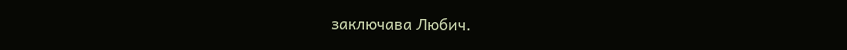заключава Любич.